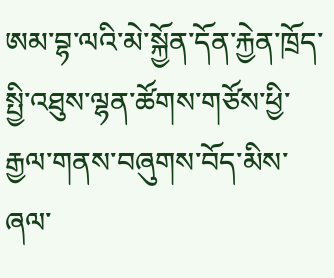ཨམ་བྷ་ལའི་མེ་སྐྱོན་དོན་རྐྱེན་ཁྲོད་སྤྱི་འཐུས་ལྷན་ཚོགས་གཙོས་ཕྱི་རྒྱལ་གནས་བཞུགས་བོད་མིས་ཞལ་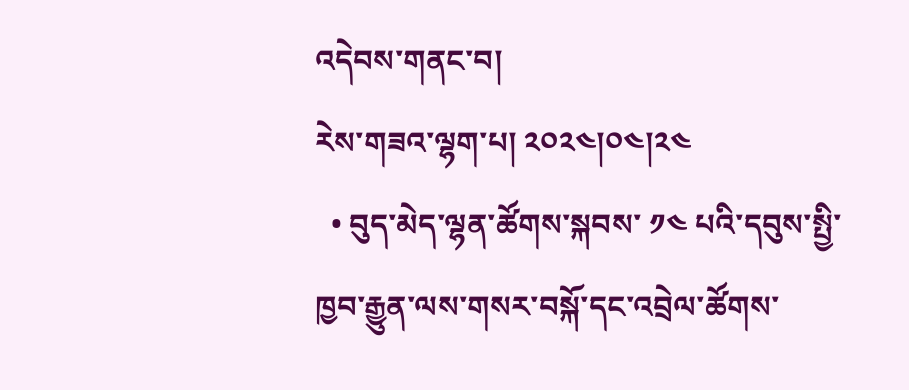འདེབས་གནང་བ།
རེས་གཟའ་ལྷག་པ། ༢༠༢༤།༠༤།༢༤
  • བུད་མེད་ལྷན་ཚོགས་སྐབས་ ༡༤ པའི་དབུས་སྤྱི་ཁྱབ་རྒྱུན་ལས་གསར་བསྐོ་དང་འབྲེལ་ཚོགས་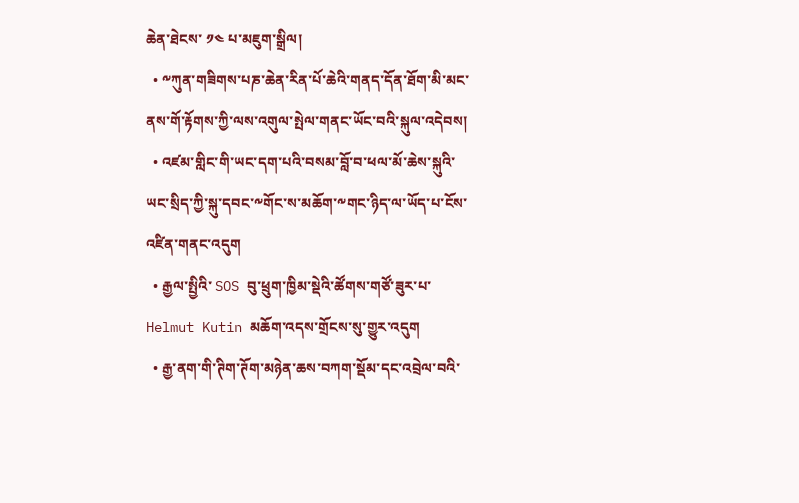ཆེན་ཐེངས་ ༡༤ པ་མཇུག་སྒྲིལ།
  • ༸ཀུན་གཟིགས་པཎ་ཆེན་རིན་པོ་ཆེའི་གནད་དོན་ཐོག་མི་མང་ནས་གོ་རྟོགས་ཀྱི་ལས་འགུལ་སྤེལ་གནང་ཡོང་བའི་སྐུལ་འདེབས།
  • འཛམ་གླིང་གི་ཡང་དག་པའི་བསམ་བློ་བ་ཕལ་མོ་ཆེས་སྐུའི་ཡང་སྲིད་ཀྱི་སྐུ་དབང་༸གོང་ས་མཆོག་༸གང་ཉིད་ལ་ཡོད་པ་ངོས་འཛིན་གནང་འདུག
  • རྒྱལ་སྤྱིའི་ SOS བུ་ཕྲུག་ཁྱིམ་སྡེའི་ཚོགས་གཙོ་ཟུར་པ་ Helmut Kutin མཆོག་འདས་གྲོངས་སུ་གྱུར་འདུག
  • རྒྱ་ནག་གི་ཊིག་ཊོག་མཉེན་ཆས་བཀག་སྡོམ་དང་འབྲེལ་བའི་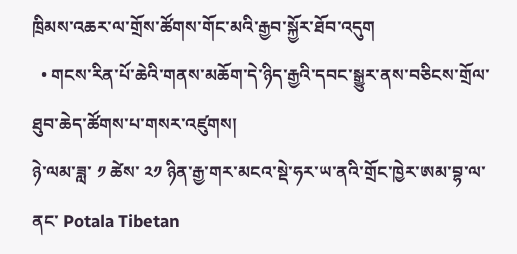ཁྲིམས་འཆར་ལ་གྲོས་ཚོགས་གོང་མའི་རྒྱབ་སྐྱོར་ཐོབ་འདུག
  • གངས་རིན་པོ་ཆེའི་གནས་མཆོག་དེ་ཉིད་རྒྱའི་དབང་སྒྱུར་ནས་བཅིངས་གྲོལ་ཐུབ་ཆེད་ཚོགས་པ་གསར་འཛུགས།
ཉེ་ལམ་ཟླ་ ༡ ཚེས་ ༢༡ ཉིན་རྒྱ་གར་མངའ་སྡེ་ཧར་ཡ་ནའི་གྲོང་ཁྱེར་ཨམ་བྷ་ལ་ནང་ Potala Tibetan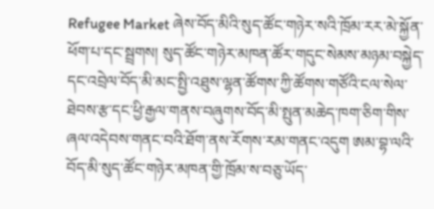Refugee Market ཞེས་བོད་མིའི་སུད་ཚོང་གཉེར་སའི་ཁྲོམ་རར་མེ་སྐྱོན་ཕོག་པ་དང་སྦྲགས། སུད་ཚོང་གཉེར་མཁན་ཚོར་གདུང་སེམས་མཉམ་བསྐྱེད་དང་འབྲེལ་བོད་མི་མང་སྤྱི་འཐུས་ལྷན་ཚོགས་ཀྱི་ཚོགས་གཙོའི་ངལ་སེལ་ཐེབས་རྩ་དང་ཕྱི་རྒྱལ་གནས་བཞུགས་བོད་མི་སྤུན་མཆེད་ཁག་ཅིག་གིས་ཞལ་འདེབས་གནང་བའི་ཐོག་ནས་རོགས་རམ་གནང་འདུག ཨམ་བྷ་ལའི་བོད་མི་སུད་ཚོང་གཉེར་མཁན་གྱི་ཁྲོམ་ས་བཅུ་ཡོད་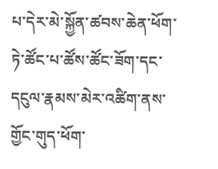པ་དེར་མེ་སྐྱོན་ཚབས་ཆེན་ཕོག་ཏེ་ཚོང་པ་ཚོས་ཚོང་ཟོག་དང་དངུལ་རྣམས་མེར་འཚིག་ནས་གྱོང་གུད་ཕོག་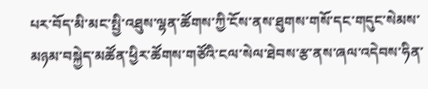པར་བོད་མི་མང་སྤྱི་འཐུས་ལྷན་ཚོགས་ཀྱི་ངོས་ནས་ཐུགས་གསོ་དང་གདུང་སེམས་མཉམ་བསྐྱེད་མཚོན་ཕྱིར་ཚོགས་གཙོའི་ངལ་སེལ་ཐེབས་རྩ་ནས་ཞལ་འདེབས་ཧིན་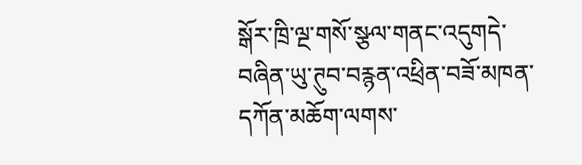སྒོར་ཁྲི་ལྔ་གསོ་སྩལ་གནང་འདུགདེ་བཞིན་ཡུ་ཊུབ་བརྙན་འཕྲིན་བཟོ་མཁན་དཀོན་མཆོག་ལགས་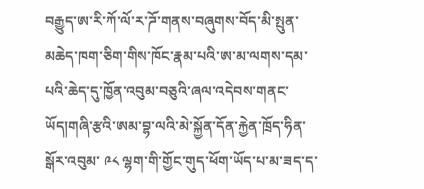བརྒྱུད་ཨ་རི་ཀོ་ལོ་ར་ཌོ་གནས་བཞུགས་བོད་མི་སྤུན་མཆེད་ཁག་ཅིག་གིས་ཁོང་རྣམ་པའི་ཨ་མ་ལགས་དམ་པའི་ཆེད་དུ་ཁྱོན་འབུམ་བཅུའི་ཞལ་འདེབས་གནང་ཡོད།གཞི་རྩའི་ཨམ་བྷ་ལའི་མེ་སྐྱོན་དོན་རྐྱེན་ཁྲོད་ཧིན་སྒོར་འབུམ་ ༩༨ ལྷག་གི་གྱོང་གུད་ཕོག་ཡོད་པ་མ་ཟད་ད་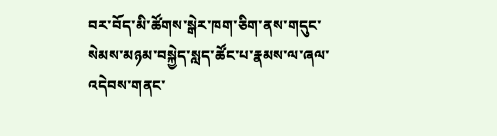བར་བོད་མི་ཚོགས་སྒེར་ཁག་ཅིག་ནས་གདུང་སེམས་མཉམ་བསྐྱེད་སླད་ཚོང་པ་རྣམས་ལ་ཞལ་འདེབས་གནང་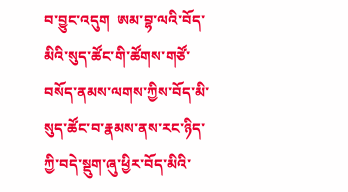བ་བྱུང་འདུག  ཨམ་བྷ་ལའི་བོད་མིའི་སུད་ཚོང་གི་ཚོགས་གཙོ་བསོད་ནམས་ལགས་ཀྱིས་བོད་མི་སུད་ཚོང་བ་རྣམས་ནས་རང་ཉིད་ཀྱི་བདེ་སྡུག་ཞུ་ཕྱིར་བོད་མིའི་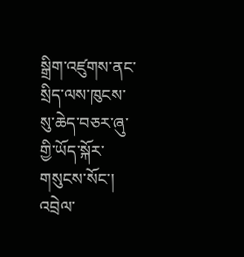སྒྲིག་འཛུགས་ནང་སྲིད་ལས་ཁུངས་སུ་ཆེད་བཅར་ཞུ་གྱི་ཡོད་སྐོར་གསུངས་སོང་།
འབྲེལ་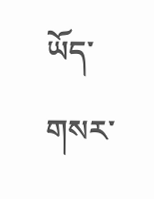ཡོད་གསར་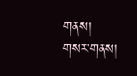གནས།
གསར་གནས།